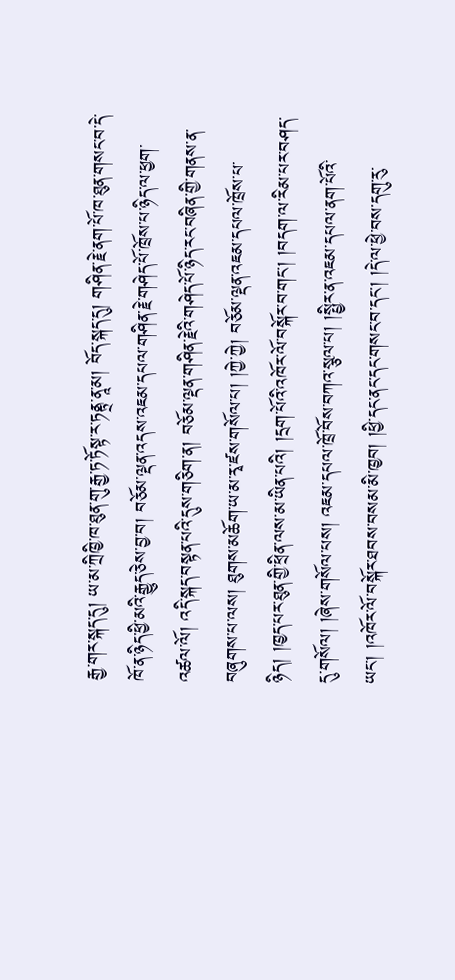རྒྱ་གར་སྐད་དུ། ཡ་མ་ཀྲིཁྱི་ཁ་ཐུན་གུ་རྒྱ་ཏ་ཏོསྟ་ར་ཏནྟྲ་ནཱ་མ། བོད་སྐད་དུ། གཤིན་རྗེ་ནག་པོ་ཁ་ཐུན་གསང་བ་དེ་ཁོ་ན་ཉིད་ཕྱི་མའི་རྒྱུད་ཅེས་བྱ་བ། བཅོམ་ལྡན་འདས་འཇམ་དཔལ་གཤིན་རྗེ་གཤེད་པོ་ཁྲོས་པ་ཉིད་ལ་ཕྱག་འཚལ་ལོ། འདི་སྐད་བསྟན་པའི་དུས་གཅིག་ན། བཅོམ་ལྡན་གཤིན་རྗེའི་གཤེད་པོ་ཉིད་རང་བཞིན་གྱི་གནས་ན་བཞུགས་པ་ལས། ཐུགས་མཆོག་ཡ་མ་རྭ་ཛས་གསོལ་པ། །ཀྱེ་ཀྱེ། བཅོམ་ལྡན་འཇམ་དཔལ་ཁྲོས་པ་ཉིད། །ཁྱད་པར་ཐུན་གྱི་ཕྲིན་ལས་མ་ཡིན་པའི། །དྲག་པོའི་འཁོར་ལོ་བསྐོར་བ་གང་། །བདག་ལ་རིམ་པར་བཤད་དུ་གསོལ། །ཞེས་གསོལ་པས། འཇམ་དཔལ་ཁྲོ་བོས་བཀའ་སྩལ་པ། །སྤྱིར་ན་འཇམ་དཔལ་ནག་པོའི་ཡང་། །འཁོར་ལོ་བསྐོར་ཐབས་བསམ་མི་ཁྱབ། །ཕྱི་དང་ནང་དང་གསང་བ་དང་། །དེ་ལ་ཕྱེ་བས་དགུ་རུ་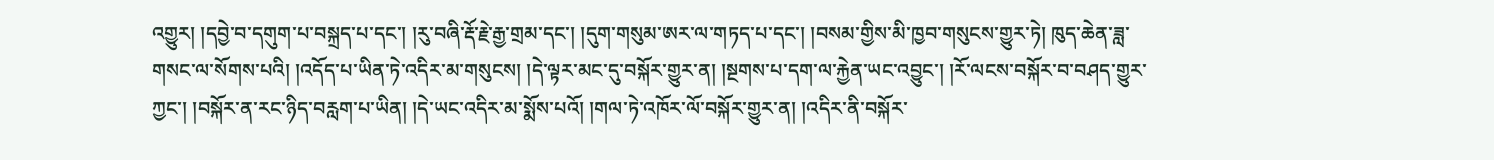འགྱུར། །དབྱེ་བ་དགུག་པ་བསྐྲད་པ་དང་། །རུ་བཞི་རྡོ་རྗེ་རྒྱ་གྲམ་དང་། །དུག་གསུམ་ཨར་ལ་གཏད་པ་དང་། །བསམ་གྱིས་མི་ཁྱབ་གསུངས་གྱུར་ཏེ། ཁུད་ཆེན་ཟླ་གསང་ལ་སོགས་པའི། །འདོད་པ་ཡིན་ཏེ་འདིར་མ་གསུངས། །དེ་ལྟར་མང་དུ་བསྐོར་གྱུར་ན། །སྔགས་པ་དག་ལ་རྐྱེན་ཡང་འབྱུང་། །རོ་ལངས་བསྐོར་བ་བཤད་གྱུར་ཀྱང་། །བསྐོར་ན་རང་ཉིད་བརླག་པ་ཡིན། །དེ་ཡང་འདིར་མ་སྨོས་པའོ། །གལ་ཏེ་འཁོར་ལོ་བསྐོར་གྱུར་ན། །འདིར་ནི་བསྐོར་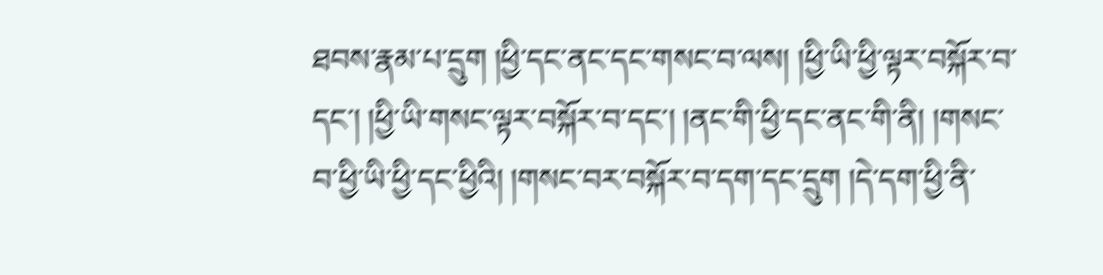ཐབས་རྣམ་པ་དྲུག །ཕྱི་དང་ནང་དང་གསང་བ་ལས། །ཕྱི་ཡི་ཕྱི་ལྟར་བསྐོར་བ་དང་། །ཕྱི་ཡི་གསང་ལྟར་བསྐོར་བ་དང་། །ནང་གི་ཕྱི་དང་ནང་གི་ནི། །གསང་བ་ཕྱི་ཡི་ཕྱི་དང་ཕྱིའི། །གསང་བར་བསྐོར་བ་དག་དང་དྲུག །དེ་དག་ཕྱི་ནི་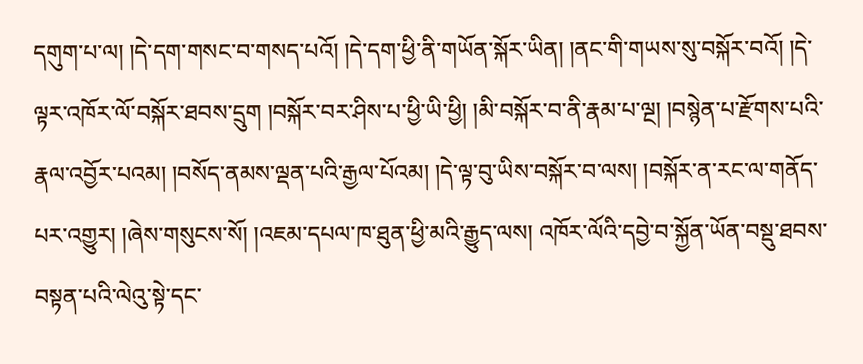དགུག་པ་ལ། །དེ་དག་གསང་བ་གསད་པའོ། །དེ་དག་ཕྱི་ནི་གཡོན་སྐོར་ཡིན། །ནང་གི་གཡས་སུ་བསྐོར་བའོ། །དེ་ལྟར་འཁོར་ལོ་བསྐོར་ཐབས་དྲུག །བསྐོར་བར་ཤིས་པ་ཕྱི་ཡི་ཕྱི། །མི་བསྐོར་བ་ནི་རྣམ་པ་ལྔ། །བསྙེན་པ་རྫོགས་པའི་རྣལ་འབྱོར་པའམ། །བསོད་ནམས་ལྡན་པའི་རྒྱལ་པོའམ། །དེ་ལྟ་བུ་ཡིས་བསྐོར་བ་ལས། །བསྐོར་ན་རང་ལ་གནོད་པར་འགྱུར། །ཞེས་གསུངས་སོ། །འཇམ་དཔལ་ཁ་ཐུན་ཕྱི་མའི་རྒྱུད་ལས། འཁོར་ལོའི་དབྱེ་བ་སྐྱོན་ཡོན་བསྡུ་ཐབས་བསྟན་པའི་ལེའུ་སྟེ་དང་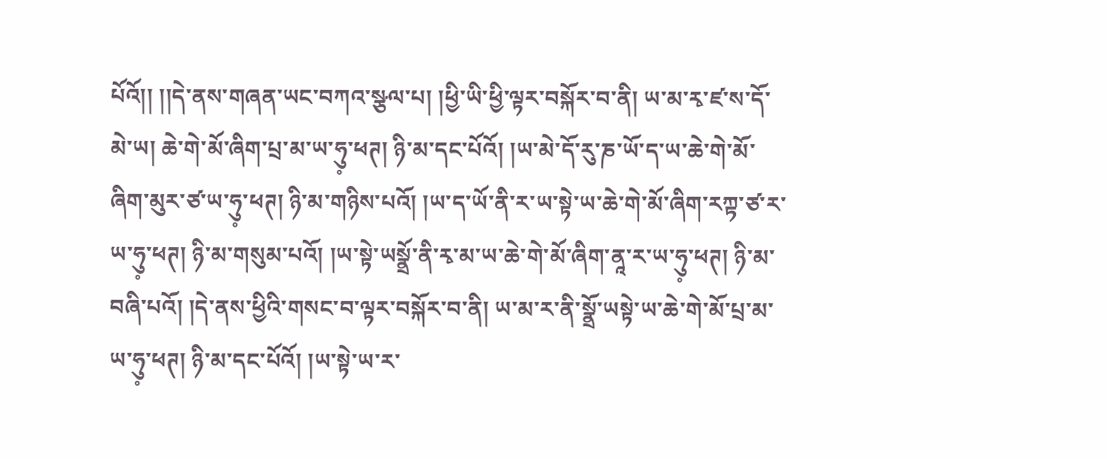པོའོ།། །།དེ་ནས་གཞན་ཡང་བཀའ་སྩལ་པ། །ཕྱི་ཡི་ཕྱི་ལྟར་བསྐོར་བ་ནི། ཡ་མ་རྭ་ཛ་ས་དོ་མེ་ཡ། ཆེ་གེ་མོ་ཞིག་པྲ་མ་ཡ་ཧུ༷་ཕཊ། ཉི་མ་དང་པོའོ། །ཡ་མེ་དོ་རུ་ཎ་ཡོ་ད་ཡ་ཆེ་གེ་མོ་ཞིག་མུར་ཙ་ཡ་ཧུ༷་ཕཊ། ཉི་མ་གཉིས་པའོ། །ཡ་ད་ཡོ་ནི་ར་ཡ་སྟེ་ཡ་ཆེ་གེ་མོ་ཞིག་རཀྟ་ཙ་ར་ཡ་ཧུ༷་ཕཊ། ཉི་མ་གསུམ་པའོ། །ཡ་སྟེ་ཡསྣྲོ་ནི་རྭ་མ་ཡ་ཆེ་གེ་མོ་ཞིག་ནཱ་ར་ཡ་ཧུ༷་ཕཊ། ཉི་མ་བཞི་པའོ། །དེ་ནས་ཕྱིའི་གསང་བ་ལྟར་བསྐོར་བ་ནི། ཡ་མ་ར་ནི་སྣྲོ་ཡསྟེ་ཡ་ཆེ་གེ་མོ་པྲ་མ་ཡ་ཧུ༷་ཕཊ། ཉི་མ་དང་པོའོ། །ཡ་སྟེ་ཡ་ར་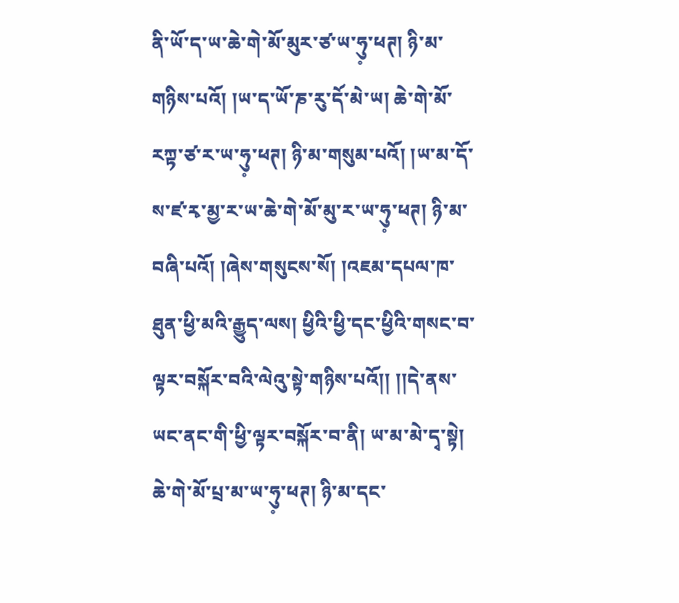ནི་ཡོ་ད་ཡ་ཆེ་གེ་མོ་མུར་ཙ་ཡ་ཧུ༷་ཕཊ། ཉི་མ་གཉིས་པའོ། །ཡ་ད་ཡོ་ཎ་རུ་དོ་མེ་ཡ། ཆེ་གེ་མོ་རཀྟ་ཙ་ར་ཡ་ཧུ༷་ཕཊ། ཉི་མ་གསུམ་པའོ། །ཡ་མ་དོ་ས་ཛ་རྭ་མྱ་ར་ཡ་ཆེ་གེ་མོ་མུ་ར་ཡ་ཧུ༷་ཕཊ། ཉི་མ་བཞི་པའོ། །ཞེས་གསུངས་སོ། །འཇམ་དཔལ་ཁ་ཐུན་ཕྱི་མའི་རྒྱུད་ལས། ཕྱིའི་ཕྱི་དང་ཕྱིའི་གསང་བ་ལྟར་བསྐོར་བའི་ལེའུ་སྟེ་གཉིས་པའོ།། །།དེ་ནས་ཡང་ནང་གི་ཕྱི་ལྟར་བསྐོར་བ་ནི། ཡ་མ་མེ་དྭ་སྟེ། ཆེ་གེ་མོ་པྲ་མ་ཡ་ཧུ༷་ཕཊ། ཉི་མ་དང་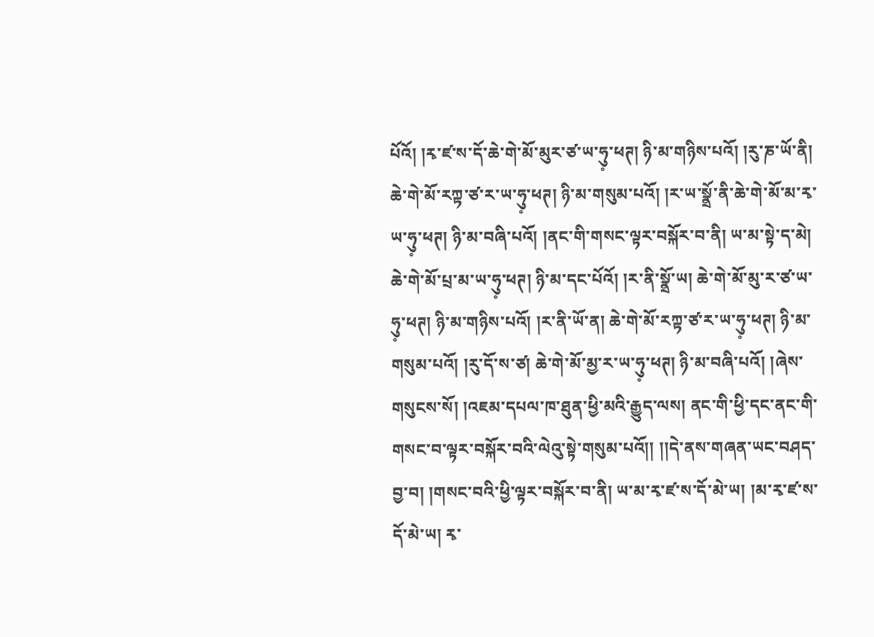པོའོ། །རྭ་ཛ་ས་དོ་ཆེ་གེ་མོ་མུར་ཙ་ཡ་ཧུ༷་ཕཊ། ཉི་མ་གཉིས་པའོ། །རུ་ཎ་ཡོ་ནི། ཆེ་གེ་མོ་རཀྟ་ཙ་ར་ཡ་ཧུ༷་ཕཊ། ཉི་མ་གསུམ་པའོ། །ར་ཡ་སྣྲོ་ནི་ཆེ་གེ་མོ་མ་རྭ་ཡ་ཧུ༷་ཕཊ། ཉི་མ་བཞི་པའོ། །ནང་གི་གསང་ལྟར་བསྐོར་བ་ནི། ཡ་མ་སྟེ་ད་མེ། ཆེ་གེ་མོ་པྲ་མ་ཡ་ཧུ༷་ཕཊ། ཉི་མ་དང་པོའོ། །ར་ནི་སྣྲོ་ཡ། ཆེ་གེ་མོ་མུ་ར་ཙ་ཡ་ཧུ༷་ཕཊ། ཉི་མ་གཉིས་པའོ། །ར་ནི་ཡོ་ན། ཆེ་གེ་མོ་རཀྟ་ཙ་ར་ཡ་ཧུ༷་ཕཊ། ཉི་མ་གསུམ་པའོ། །རུ་དོ་ས་ཙ། ཆེ་གེ་མོ་མྱ་ར་ཡ་ཧུ༷་ཕཊ། ཉི་མ་བཞི་པའོ། །ཞེས་གསུངས་སོ། །འཇམ་དཔལ་ཁ་ཐུན་ཕྱི་མའི་རྒྱུད་ལས། ནང་གི་ཕྱི་དང་ནང་གི་གསང་བ་ལྟར་བསྐོར་བའི་ལེའུ་སྟེ་གསུམ་པའོ།། །།དེ་ནས་གཞན་ཡང་བཤད་བྱ་བ། །གསང་བའི་ཕྱི་ལྟར་བསྐོར་བ་ནི། ཡ་མ་རྭ་ཛ་ས་དོ་མེ་ཡ། །མ་རྭ་ཛ་ས་དོ་མེ་ཡ། རྭ་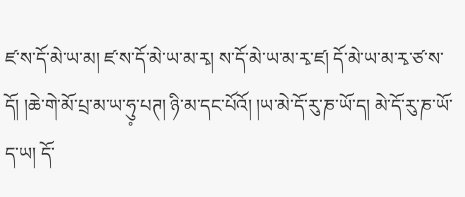ཛ་ས་དོ་མེ་ཡ་མ། ཛ་ས་དོ་མེ་ཡ་མ་རྭ། ས་དོ་མེ་ཡ་མ་རྭ་ཛ། དོ་མེ་ཡ་མ་རྭ་ཙ་ས་དོ། །ཆེ་གེ་མོ་པྲ་མ་ཡ་ཧུ༷་པཊ། ཉི་མ་དང་པོའོ། །ཡ་མེ་དོ་རུ་ཎ་ཡོ་ད། མེ་དོ་རུ་ཎ་ཡོ་ད་ཡ། དོ་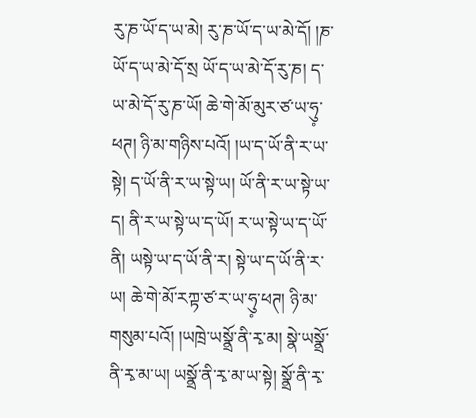རུ་ཎ་ཡོ་ད་ཡ་མེ། རུ་ཎ་ཡོ་ད་ཡ་མེ་དོ། །ཎ་ཡོ་ད་ཡ་མེ་དོ་སྲ ཡོ་ད་ཡ་མེ་དོ་རུ་ཎ། ད་ཡ་མེ་དོ་རུ་ཎ་ཡོ། ཆེ་གེ་མོ་མུར་ཙ་ཡ་ཧུ༷་ཕཊ། ཉི་མ་གཉིས་པའོ། །ཡ་ད་ཡོ་ནི་ར་ཡ་སྟེ། ད་ཡོ་ནི་ར་ཡ་སྟེ་ཡ། ཡོ་ནི་ར་ཡ་སྟེ་ཡ་ད། ནི་ར་ཡ་སྟེ་ཡ་ད་ཡོ། ར་ཡ་སྟེ་ཡ་ད་ཡོ་ནི། ཡསྟེ་ཡ་ད་ཡོ་ནི་ར། སྟེ་ཡ་ད་ཡོ་ནི་ར་ཡ། ཆེ་གེ་མོ་རཀྟ་ཙ་ར་ཡ་ཧུ༷་ཕཊ། ཉི་མ་གསུམ་པའོ། །ཡཁྲེ་ཡསྣྲོ་ནི་རྭ་མ། སྣེ་ཡསྣྲོ་ནི་རྭ་མ་ཡ། ཡསྣྲོ་ནི་རྭ་མ་ཡ་སྟེ། སྣྲོ་ནི་རྭ་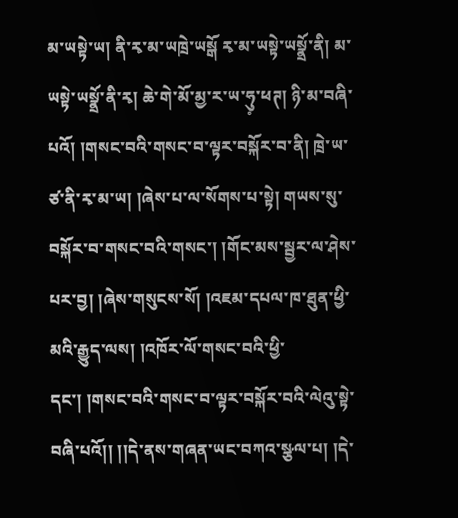མ་ཡསྟེ་ཡ། ནི་རྭ་མ་ཡཁྲེ་ཡསྒོ རྭ་མ་ཡསྟེ་ཡསྣྲོ་ནི། མ་ཡསྟེ་ཡསྣྲོ་ནི་རྭ། ཆེ་གེ་མོ་མྱ་ར་ཡ་ཧུ༷་ཕཊ། ཉི་མ་བཞི་པའོ། །གསང་བའི་གསང་བ་ལྟར་བསྐོར་བ་ནི། ཁྲེ་ཡ་ཙ་ནི་རྭ་མ་ཡ། །ཞེས་པ་ལ་སོགས་པ་སྟེ། གཡས་སུ་བསྐོར་བ་གསང་བའི་གསང་། །གོང་མས་སྦྱར་ལ་ཤེས་པར་བྱ། །ཞེས་གསུངས་སོ། །འཇམ་དཔལ་ཁ་ཐུན་ཕྱི་མའི་རྒྱུད་ལས། །འཁོར་ལོ་གསང་བའི་ཕྱི་དང་། །གསང་བའི་གསང་བ་ལྟར་བསྐོར་བའི་ལེའུ་སྟེ་བཞི་པའོ།། །།དེ་ནས་གཞན་ཡང་བཀའ་སྩལ་པ། །དེ་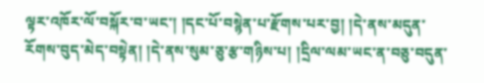ལྟར་འཁོར་ལོ་བསྐོར་བ་ཡང་། །དང་པོ་བསྙེན་པ་རྫོགས་པར་བྱ། །དེ་ནས་མདུན་རོགས་བུད་མེད་བསྟེན། །དེ་ནས་སུམ་ཅུ་རྩ་གཉིས་པ། །དྲིལ་ལམ་ཡང་ན་བཅུ་བདུན་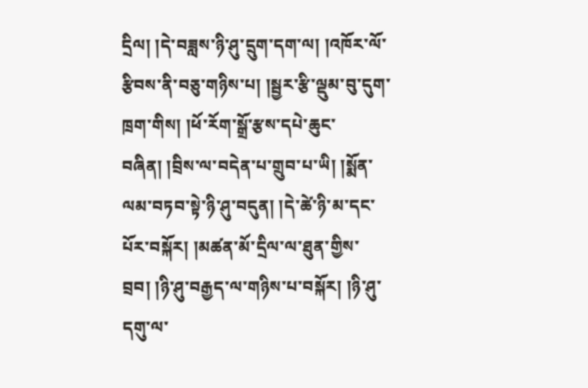དྲིལ། །དེ་བཟླས་ཉི་ཤུ་དྲུག་དག་ལ། །འཁོར་ལོ་རྩིབས་ནི་བཅུ་གཉིས་པ། །སྦྱར་རྩི་ལྡུམ་བུ་དུག་ཁྲག་གིས། །ཕོ་རོག་སྒྲོ་རྩས་དཔེ་ཆུང་བཞིན། །བྲིས་ལ་བདེན་པ་གྲུབ་པ་ཡི། །སྨོན་ལམ་བཏབ་སྟེ་ཉི་ཤུ་བདུན། །དེ་ཚེ་ཉི་མ་དང་པོར་བསྐོར། །མཚན་མོ་དྲིལ་ལ་ཐུན་གྱིས་བྲབ། །ཉི་ཤུ་བརྒྱད་ལ་གཉིས་པ་བསྐོར། །ཉི་ཤུ་དགུ་ལ་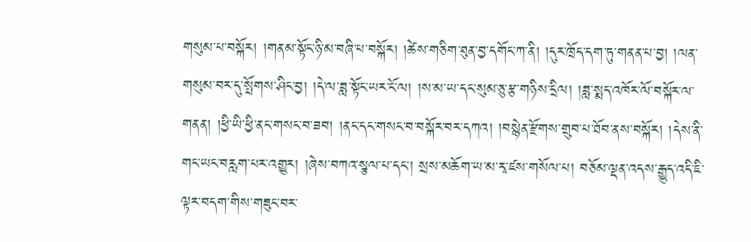གསུམ་པ་བསྐོར། །གནམ་སྟོང་ཉི་མ་བཞི་པ་བསྐོར། །ཚེས་གཅིག་ཐུན་བྱ་དགོང་ཀ་ནི། །དུར་ཁྲོད་དག་ཏུ་གནན་པ་བྱ། །ལན་གསུམ་བར་དུ་སྤོགས་ཤིང་བྱ། །དེ་ལ་ཟླ་སྟོང་ཡར་ངོ་ལ། །ས་མ་ཡ་དང་སུམ་ཅུ་རྩ་གཉིས་དྲིལ། །ཟླ་སྨད་འཁོར་ལོ་བསྐོར་ལ་གནན། །ཕྱི་ཡི་ཕྱི་ནང་གསང་བ་ཟབ། །ནང་དང་གསང་བ་བསྐོར་བར་དཀའ། །བསྙེན་རྫོགས་གྲུབ་པ་ཐོབ་ནས་བསྐོར། །དེས་ནི་གང་ཡང་བརླག་པར་འགྱུར། །ཞེས་བཀའ་སྩལ་པ་དང་། སྲས་མཆོག་ཡ་མ་རྭ་ཛས་གསོལ་པ། བཅོམ་ལྡན་འདས་རྒྱུད་འདི་ཇི་ལྟར་བདག་གིས་གཟུང་བར་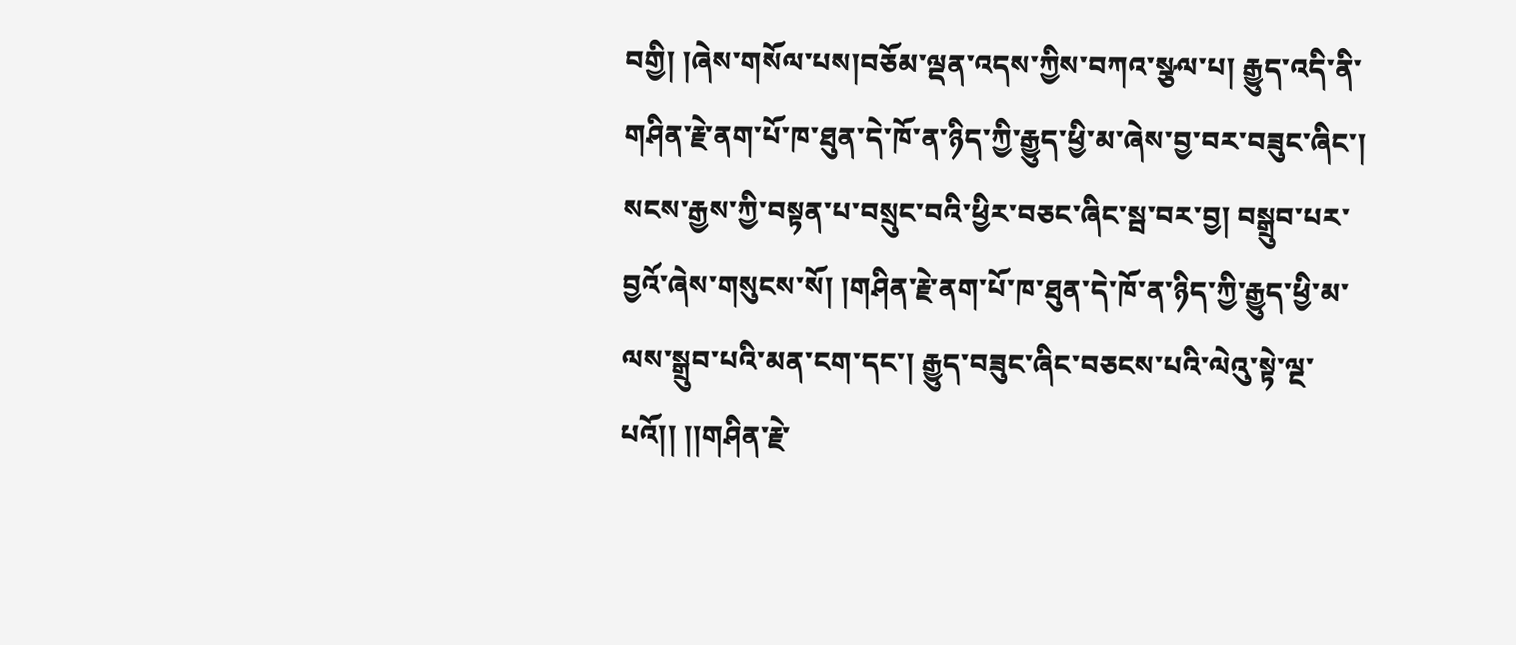བགྱི། །ཞེས་གསོལ་པས།བཅོམ་ལྡན་འདས་ཀྱིས་བཀའ་སྩལ་པ། རྒྱུད་འདི་ནི་གཤིན་རྗེ་ནག་པོ་ཁ་ཐུན་དེ་ཁོ་ན་ཉིད་ཀྱི་རྒྱུད་ཕྱི་མ་ཞེས་བྱ་བར་བཟུང་ཞིང་། སངས་རྒྱས་ཀྱི་བསྟན་པ་བསྲུང་བའི་ཕྱིར་བཅང་ཞིང་སྦ་བར་བྱ། བསྒྲུབ་པར་བྱའོ་ཞེས་གསུངས་སོ། །གཤིན་རྗེ་ནག་པོ་ཁ་ཐུན་དེ་ཁོ་ན་ཉིད་ཀྱི་རྒྱུད་ཕྱི་མ་ལས་སྒྲུབ་པའི་མན་ངག་དང་། རྒྱུད་བཟུང་ཞིང་བཅངས་པའི་ལེའུ་སྟེ་ལྔ་པའོ།། །།གཤིན་རྗེ་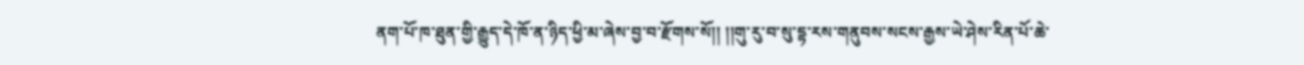ནག་པོ་ཁ་ཐུན་གྱི་རྒྱུད་དེ་ཁོ་ན་ཉིད་ཕྱི་མ་ཞེས་བྱ་བ་རྫོགས་སོ།། །།གུ་རུ་བ་སུ་དྷ་རས་གནུབས་སངས་རྒྱས་ཡེ་ཤེས་རིན་པོ་ཆེ་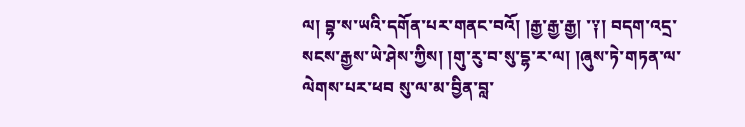ལ། བྷ་ས་ཡའི་དགོན་པར་གནང་བའོ། །རྒྱ་རྒྱ་རྒྱ། ་༑། བདག་འདྲ་སངས་རྒྱས་ཡེ་ཤེས་ཀྱིས། །གུ་རུ་བ་སུ་དྷ་ར་ལ། །ཞུས་ཏེ་གཏན་ལ་ལེགས་པར་ཕབ སུ་ལ་མ་བྱིན་བླ་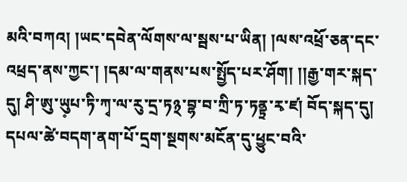མའི་བཀའ། །ཡང་དབེན་ལོགས་ལ་སྦས་པ་ཡིན། །ལས་འཕྲོ་ཅན་དང་འཕྲད་ནས་ཀྱང་། །དམ་ལ་གནས་པས་སྤྱོད་པར་ཤོག། །།རྒྱ་གར་སྐད་དུ། ཤི་ཨུ་ཡུ༷པ་ཏི་ཀྭ་ལ་རུ་དྲ་ཏ྅་བྷ་བ་ཀྲི་ཏ་ཏནྟྲ་རྭ་ཛ། བོད་སྐད་དུ། དཔལ་ཚེ་བདག་ནག་པོ་དྲག་སྔགས་མངོན་དུ་ཕྱུང་བའི་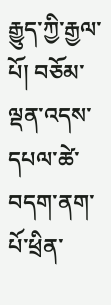རྒྱུད་ཀྱི་རྒྱལ་པོ། བཅོམ་ལྡན་འདས་དཔལ་ཚེ་བདག་ནག་པོ་ཕྲིན་